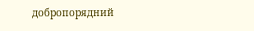добропорядний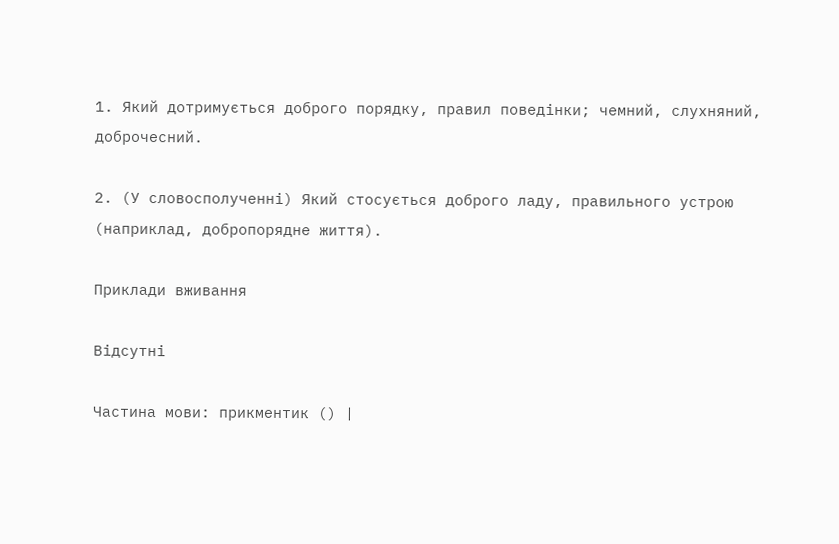1. Який дотримується доброго порядку, правил поведінки; чемний, слухняний, доброчесний.

2. (У словосполученні) Який стосується доброго ладу, правильного устрою (наприклад, добропорядне життя).

Приклади вживання

Відсутні

Частина мови: прикментик () |